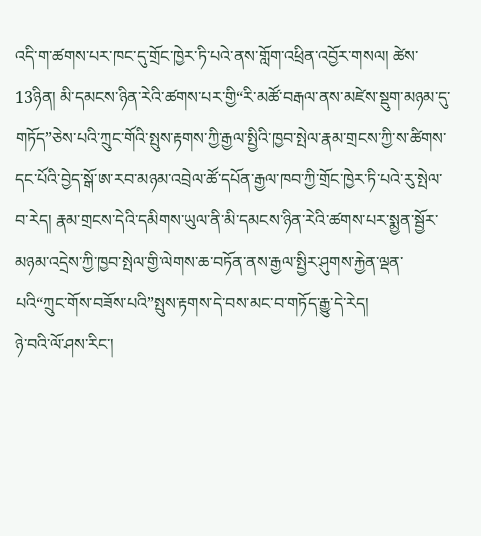འདི་ག་ཚགས་པར་ཁང་དུ་གྲོང་ཁྱེར་ཏི་པའེ་ནས་གློག་འཕྲིན་འབྱོར་གསལ། ཚེས་13ཉིན། མི་དམངས་ཉིན་རེའི་ཚགས་པར་གྱི“རི་མཚོ་བརྒལ་ནས་མཛེས་སྡུག་མཉམ་དུ་གཏོད”ཅེས་པའི་ཀྲུང་གོའི་སྤུས་རྟགས་ཀྱི་རྒྱལ་སྤྱིའི་ཁྱབ་སྤེལ་རྣམ་གྲངས་ཀྱི་ས་ཚིགས་དང་པོའི་བྱེད་སྒོ་ཨ་རབ་མཉམ་འབྲེལ་ཚོ་དཔོན་རྒྱལ་ཁབ་ཀྱི་གྲོང་ཁྱེར་ཏི་པའེ་རུ་སྤེལ་བ་རེད། རྣམ་གྲངས་དེའི་དམིགས་ཡུལ་ནི་མི་དམངས་ཉིན་རེའི་ཚགས་པར་སྨྱན་སྦྱོར་མཉམ་འདྲེས་ཀྱི་ཁྱབ་སྤེལ་གྱི་ལེགས་ཆ་བཏོན་ནས་རྒྱལ་སྤྱིར་ཤུགས་རྐྱེན་ལྡན་པའི“ཀྲུང་གོས་བཟོས་པའི”སྤུས་རྟགས་དེ་བས་མང་བ་གཏོད་རྒྱུ་དེ་རེད།
ཉེ་བའི་ལོ་ཤས་རིང་།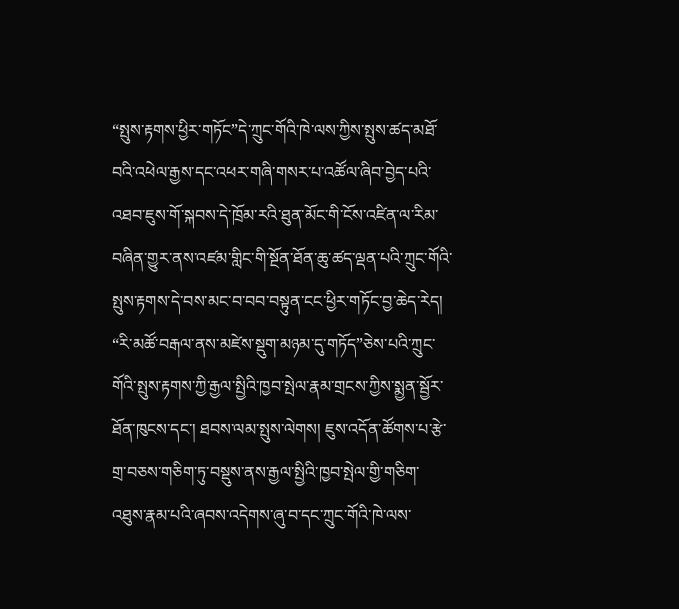“སྤུས་རྟགས་ཕྱིར་གཏོང”དེ་ཀྲུང་གོའི་ཁེ་ལས་ཀྱིས་སྤུས་ཚད་མཐོ་བའི་འཕེལ་རྒྱས་དང་འཕར་གཞི་གསར་པ་འཚོལ་ཞིབ་བྱེད་པའི་འཐབ་ཇུས་གོ་སྐབས་དེ་ཁྲོམ་རའི་ཐུན་མོང་གི་ངོས་འཛིན་ལ་རིམ་བཞིན་གྱུར་ནས་འཛམ་གླིང་གི་སྔོན་ཐོན་ཆུ་ཚད་ལྡན་པའི་ཀྲུང་གོའི་སྤུས་རྟགས་དེ་བས་མང་བ་བབ་བསྟུན་ངང་ཕྱིར་གཏོང་བྱ་ཆེད་རེད། “རི་མཚོ་བརྒལ་ནས་མཛེས་སྡུག་མཉམ་དུ་གཏོད”ཅེས་པའི་ཀྲུང་གོའི་སྤུས་རྟགས་ཀྱི་རྒྱལ་སྤྱིའི་ཁྱབ་སྤེལ་རྣམ་གྲངས་ཀྱིས་སྨྱན་སྦྱོར་ཐོན་ཁུངས་དང་། ཐབས་ལམ་སྤུས་ལེགས། ཇུས་འདོན་ཚོགས་པ་རྩེ་གྲ་བཅས་གཅིག་ཏུ་བསྡུས་ནས་རྒྱལ་སྤྱིའི་ཁྱབ་སྤེལ་གྱི་གཅིག་འཐུས་རྣམ་པའི་ཞབས་འདེགས་ཞུ་བ་དང་ཀྲུང་གོའི་ཁེ་ལས་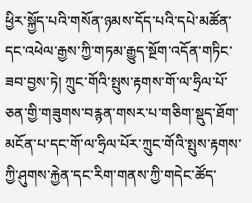ཕྱིར་སྐྱོད་པའི་གསོན་ཉམས་དོད་པའི་དཔེ་མཚོན་དང་འཕེལ་རྒྱས་ཀྱི་གཏམ་རྒྱུད་སྔོག་འདོན་གཏིང་ཟབ་བྱས་ཏེ། ཀྲུང་གོའི་སྤུས་རྟགས་གོ་ལ་ཧྲིལ་པོ་ཅན་གྱི་གཟུགས་བརྙན་གསར་པ་གཅིག་སྡུད་ཐོག་མངོན་པ་དང་གོ་ལ་ཧྲིལ་པོར་ཀྲུང་གོའི་སྤུས་རྟགས་ཀྱི་ཤུགས་རྐྱེན་དང་རིག་གནས་ཀྱི་གདེང་ཚོད་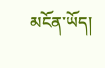མངོན་ཡོད།